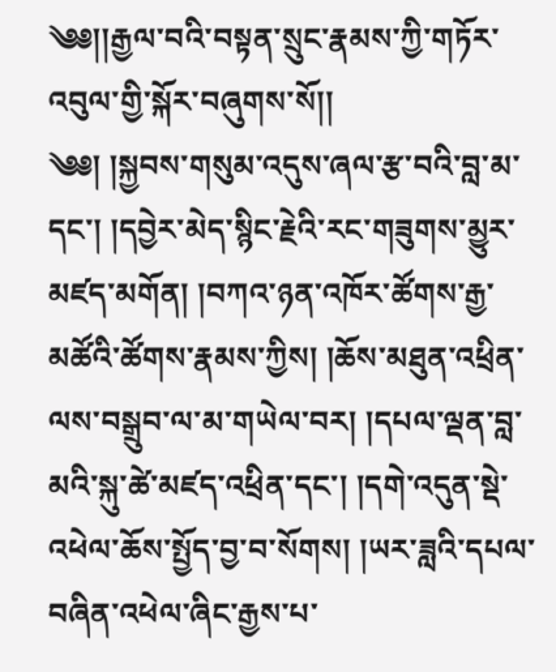༄༅།།རྒྱལ་བའི་བསྟན་སྲུང་རྣམས་ཀྱི་གཏོར་འབུལ་གྱི་སྐོར་བཞུགས་སོ།།
༄༅། །སྐྱབས་གསུམ་འདུས་ཞལ་རྩ་བའི་བླ་མ་དང་། །དབྱེར་མེད་སྙིང་རྗེའི་རང་གཟུགས་མྱུར་མཛད་མགོན། །བཀའ་ཉན་འཁོར་ཚོགས་རྒྱ་མཚོའི་ཚོགས་རྣམས་ཀྱིས། །ཆོས་མཐུན་འཕྲིན་ལས་བསྒྲུབ་ལ་མ་གཡེལ་བར། །དཔལ་ལྡན་བླ་མའི་སྐུ་ཚེ་མཛད་འཕྲིན་དང་། །དགེ་འདུན་སྡེ་འཕེལ་ཆོས་སྤྱོད་བྱ་བ་སོགས། །ཡར་ཟླའི་དཔལ་བཞིན་འཕེལ་ཞིང་རྒྱས་པ་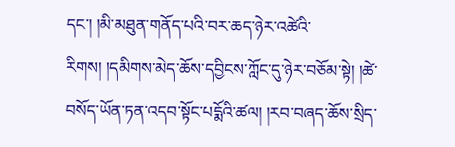དང་། །མི་མཐུན་གནོད་པའི་བར་ཆད་ཉེར་འཚེའི་རིགས། །དམིགས་མེད་ཆོས་དབྱིངས་ཀློང་དུ་ཉེར་བཅོམ་སྟེ། །ཚེ་བསོད་ཡོན་ཏན་འདབ་སྟོང་པདྨོའི་ཚལ། །རབ་བཞད་ཆོས་སྲིད་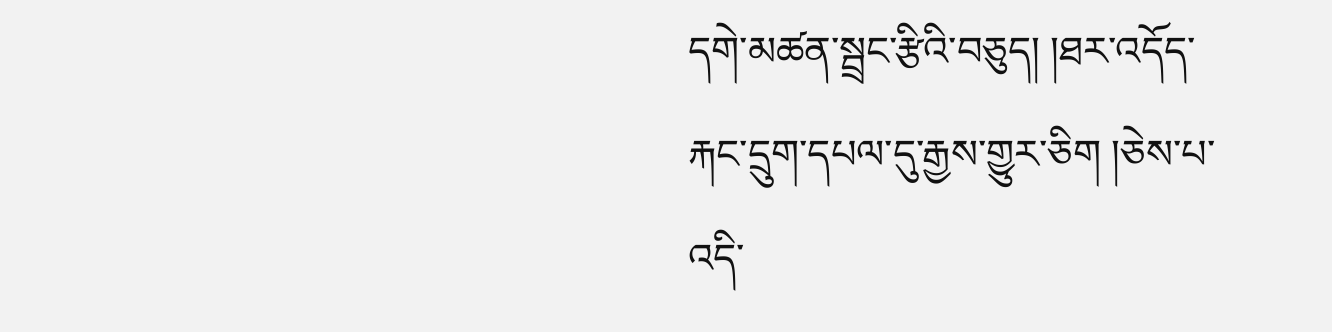དགེ་མཚན་སྦྲང་རྩིའི་བཅུད། །ཐར་འདོད་རྐང་དྲུག་དཔལ་དུ་རྒྱས་གྱུར་ཅིག །ཅེས་པ་འདི་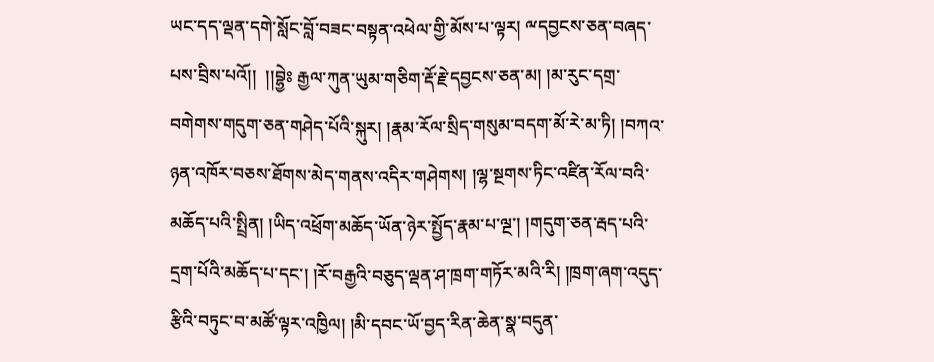ཡང་དད་ལྡན་དགེ་སློང་བློ་བཟང་བསྟན་འཕེལ་གྱི་མོས་པ་ལྟར། ྋདབྱངས་ཅན་བཞད་པས་བྲིས་པའོ།།  །།བྷྱེཿ རྒྱལ་ཀུན་ཡུམ་གཅིག་རྡོ་རྗེ་དབྱངས་ཅན་མ། །མ་རུང་དགྲ་བགེགས་གདུག་ཅན་གཤེད་པོའི་སྐུར། །རྣམ་རོལ་སྲིད་གསུམ་བདག་མོ་རེ་མ་ཏི། །བཀའ་ཉན་འཁོར་བཅས་ཐོགས་མེད་གནས་འདིར་གཤེགས། །ལྷ་སྔགས་ཏིང་འཛིན་རོལ་བའི་མཆོད་པའི་སྤྲིན། །ཡིད་འཕྲོག་མཆོད་ཡོན་ཉེར་སྤྱོད་རྣམ་པ་ལྔ་། །གདུག་ཅན་རྦད་པའི་དྲག་པོའི་མཆོད་པ་དང་། །རོ་བརྒྱའི་བཅུད་ལྡན་ཤ་ཁྲག་གཏོར་མའི་རི། །ཁྲག་ཞག་འདུད་རྩིའི་བཏུང་བ་མཚོ་ལྟར་འཁྱིལ། །མི་དབང་ཡོ་བྱད་རིན་ཆེན་སྣ་བདུན་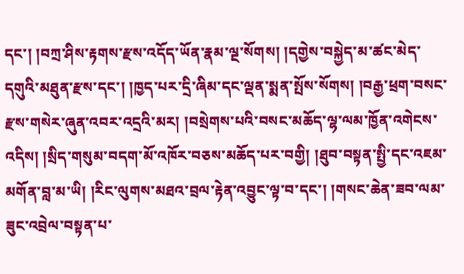དང་། །བཀྲ་ཤིས་རྟགས་རྫས་འདོད་ཡོན་རྣམ་ལྔ་སོགས། །དགྱེས་བསྐྱེད་མ་ཚང་མེད་དགུའི་མཐུན་རྫས་དང་། །ཁྱད་པར་དྲི་ཞིམ་དང་ལྡན་སྨན་སྤོས་སོགས། །བརྒྱ་ཕྲག་བསང་རྫས་གསེར་ཞུན་འབར་འདྲའི་མར། །བསྲེགས་པའི་བསང་མཆོད་ལྷ་ལམ་ཁྱོན་འགེངས་འདིས། །སྲིད་གསུམ་བདག་མོ་འཁོར་བཅས་མཆོད་པར་བགྱི། །ཐུབ་བསྟན་སྤྱི་དང་འཇམ་མགོན་བླ་མ་ཡི། །རིང་ལུགས་མཐའ་བྲལ་རྟེན་འབྱུང་ལྟ་བ་དང་། །གསང་ཆེན་ཟབ་ལམ་ཟུང་འབྲེལ་བསྟན་པ་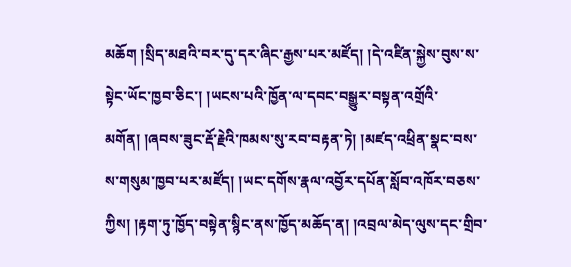མཆོག །སྲིད་མཐའི་བར་དུ་དར་ཞིང་རྒྱས་པར་མཛོད། །དེ་འཛིན་སྐྱེས་བུས་ས་སྟེང་ཡོང་ཁྱབ་ཅིང་། །ཡངས་པའི་ཁྱོན་ལ་དབང་བསྒྱུར་བསྟན་འགྲོའི་མགོན། །ཞབས་ཟུང་རྡོ་རྗེའི་ཁམས་སུ་རབ་བརྟན་ཏེ། །མཛད་འཕྲིན་སྣང་བས་ས་གསུམ་ཁྱབ་པར་མཛོད། །ཡང་དགོས་རྣལ་འབྱོར་དཔོན་སློབ་འཁོར་བཅས་ཀྱིས། །རྟག་ཏུ་ཁྱོད་བསྟེན་སྙིང་ནས་ཁྱོད་མཆོད་ན། །འབྲལ་མེད་ལུས་དང་གྲིབ་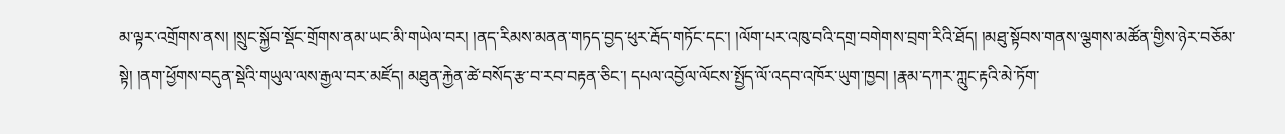མ་ལྟར་འགྲོགས་ནས། །སྲུང་སྐྱོབ་སྡོང་གྲོགས་ནམ་ཡང་མི་གཡེལ་བར། །ནད་རིམས་མནན་གཏད་བྱད་ཕུར་རྦོད་གཏོང་དང་། །ལོག་པར་འཁུ་བའི་དགྲ་བགེགས་བྲག་རིའི་ཐོད། །མཐུ་སྟོབས་གནས་ལྕགས་མཚོན་གྱིས་ཉེར་བཅོམ་སྟེ། །ནག་ཕྱོགས་བདུན་སྡེའི་གཡུལ་ལས་རྒྱལ་བར་མཛོད། མཐུན་རྐྱེན་ཚེ་བསོད་རྩ་བ་རབ་བརྟན་ཅིང་། དཔལ་འབྱོལ་ལོངས་སྤྱོད་ལོ་འདབ་འཁོར་ཡུག་ཁྱབ། །རྣམ་དཀར་ཀླུང་རྟའི་མེ་ཏོག་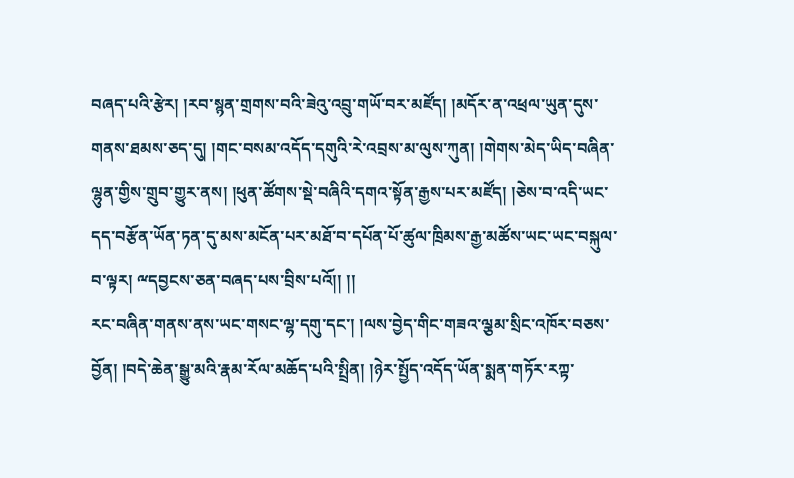བཞད་པའི་རྩེར། །རབ་སྙན་གྲགས་བའི་ཟེའུ་འབྲུ་གཡོ་བར་མཛོད། །མདོར་ན་འཕྲལ་ཡུན་དུས་གནས་ཐམས་ཅད་དུ། །གང་བསམ་འདོད་དགུའི་རེ་འབྲས་མ་ལུས་ཀུན། །གེགས་མེད་ཡིད་བཞིན་ལྷུན་གྱིས་གྲུབ་གྱུར་ནས། །ཕུན་ཚོགས་སྡེ་བཞིའི་དགའ་སྟོན་རྒྱས་པར་མཛོད། །ཅེས་བ་འདི་ཡང་དད་བརྩོན་ཡོན་ཏན་དུ་མས་མངོན་པར་མཐོ་བ་དཔོན་པོ་ཚུལ་ཁྲིམས་རྒྱ་མཚོས་ཡང་ཡང་བསྐུལ་བ་ལྟར། ྋདབྱངས་ཅན་བཞད་པས་བྲིས་པའོ།། །།
རང་བཞིན་གནས་ནས་ཡང་གསང་ལྷ་དགུ་དང་། །ལས་བྱེད་གིང་གཟའ་ལྕམ་སྲིང་འཁོར་བཅས་བྱོན། །བདེ་ཆེན་སྒྱུ་མའི་རྣམ་རོལ་མཆོད་པའི་སྤྲིན། །ཉེར་སྤྱོད་འདོད་ཡོན་སྨན་གཏོར་རཀྟ་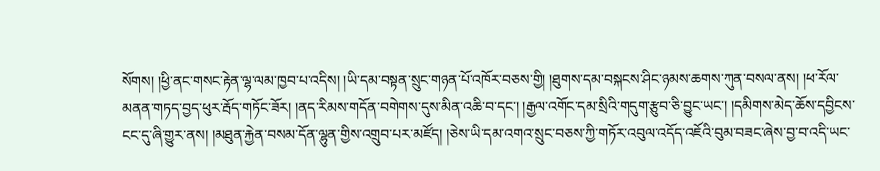སོགས། །ཕྱི་ནང་གསང་རྟེན་ལྷ་ལམ་ཁྱབ་པ་འདིས། །ཡི་དམ་བསྟན་སྲུང་གཉན་པོ་འཁོར་བཅས་གྱི། །ཐུགས་དམ་བསྐངས་ཤིང་ཉམས་ཆགས་ཀུན་བསལ་ནས། །ཕ་རོལ་མནན་གཏད་བྱད་ཕུར་རྦོད་གཏོང་ཟོར། །ནད་རིམས་གདོན་བགེགས་དུས་མིན་འཆི་བ་དང་། །རྒྱལ་འགོང་དམ་སྲིའི་གདུག་རྩུབ་ཅི་བྱུང་ཡང་། །དམིགས་མེད་ཆོས་དབྱིངས་ངང་དུ་ཞི་གྱུར་ནས། །མཐུན་རྐྱེན་བསམ་དོན་ལྷུན་གྱིས་འགྲུབ་པར་མཛོད། །ཅེས་ཡི་དམ་འགའ་སྲུང་བཅས་ཀྱི་གཏོར་འབུལ་འདོད་འཇོའི་བུམ་བཟང་ཞེས་བྱ་བ་འདི་ཡང་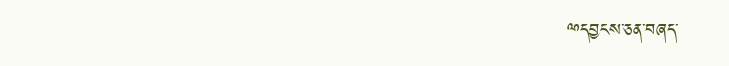ྋདབྱངས་ཅན་བཞད་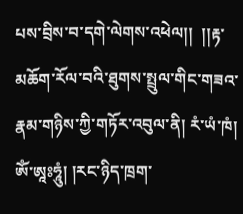པས་བྲིས་བ་དགེ་ལེགས་འཕེལ།།  །།རྟ་མཆོག་རོལ་བའི་ཐུགས་སྤྲུལ་གིང་གཟའ་རྣམ་གཉིས་ཀྱི་གཏོར་འབུལ་ནི། རཾ་ཡཾ་ཁཾ། ཨོཾ་ཨཱཿཧཱུཾ། །རང་ཉིད་ཁྲག་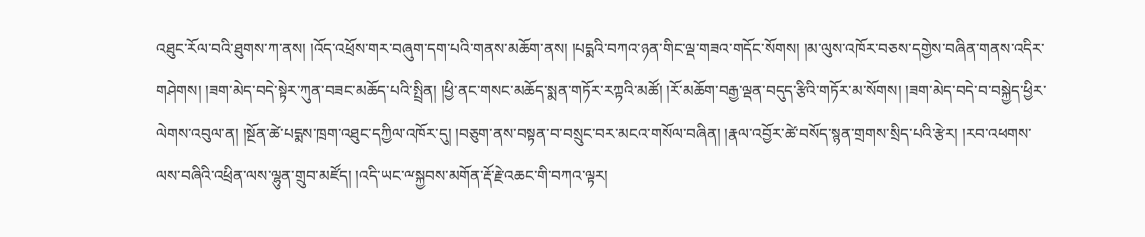འཐུང་རོལ་བའི་ཐུགས་ཀ་ནས། །འོད་འཕྲོས་གར་བཞུག་དག་པའི་གནས་མཆོག་ནས། །པདྨའི་བཀའ་ཉན་གིང་ལྡ་གཟའ་གདོང་སོགས། །མ་ལུས་འཁོར་བཅས་དགྱེས་བཞིན་གནས་འདིར་གཤེགས། །ཟག་མེད་བདེ་སྟེར་ཀུན་བཟང་མཆོད་པའི་སྤྲིན། །ཕྱི་ནང་གསང་མཆོད་སྨན་གཏོར་རཀྟའི་མཚོ། །རོ་མཆོག་བརྒྱ་ལྡན་བདུད་རྩིའི་གཏོར་མ་སོགས། །ཟག་མེད་བདེ་བ་བསྐྱེད་ཕྱིར་ལེགས་འབུལ་ན། །སྔོན་ཚེ་པདྨས་ཁྲག་འཐུང་དཀྱིལ་འཁོར་དུ། །བཅུག་ནས་བསྟན་བ་བསྲུང་བར་མངའ་གསོལ་བཞིན། །རྣལ་འབྱོར་ཚེ་བསོད་སྙན་གྲགས་སྲིད་པའི་རྩེར། །རབ་འཕགས་ལས་བཞིའི་འཕྲིན་ལས་ལྷུན་གྲུབ་མཛོད། །འདི་ཡང་ྋསྐྱབས་མགོན་རྡོ་རྗེ་འཆང་གི་བཀའ་ལྟར།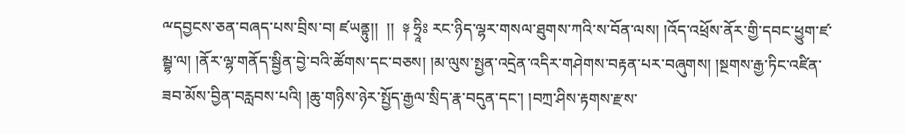ྋདབྱངས་ཅན་བཞད་པས་བྲིས་བ། ཛཡནྟུ།།  །།  ༈ ཧྲཱིཿ རང་ཉིད་ལྷར་གསལ་ཐུགས་ཀའི་ས་བོན་ལས། །འོད་འཕྲོས་ནོར་གྱི་དབང་ཕྱུག་ཛ་མྦྷ་ལ། །ནོར་ལྷ་གནོད་སྦྱིན་བྱེ་བའི་ཚོགས་དང་བཅས། །མ་ལུས་སྤྱན་འདྲེན་འདིར་གཤེགས་བརྟན་པར་བཞུགས། །སྔགས་རྒྱ་ཏིང་འཛིན་ཟབ་མོས་བྱིན་བརླབས་པའི། །ཆུ་གཉིས་ཉེར་སྤྱོད་རྒྱལ་སྲིད་རྣ་བདུན་དང་། །བཀྲ་ཤིས་རྟགས་རྫས་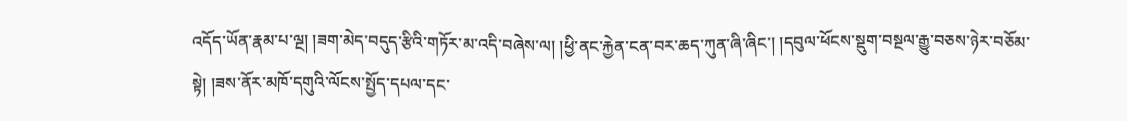འདོད་ཡོན་རྣམ་པ་ལྔ། །ཟག་མེད་བདུད་རྩིའི་གཏོར་མ་འདི་བཞེས་ལ། །ཕྱི་ནང་རྐྱེན་ངན་བར་ཆད་ཀུན་ཞི་ཞིང་། །དབུལ་ཕོངས་སྡུག་བསྔལ་རྒྱུ་བཅས་ཉེར་བཅོམ་སྟེ། །ཟས་ནོར་མཁོ་དགུའི་ལོངས་སྤྱོད་དཔལ་དང་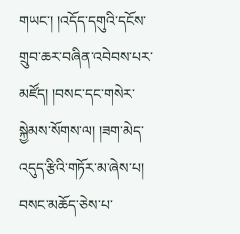གཡང་། །འདོད་དགུའི་དངོས་གྲུབ་ཆར་བཞིན་འབེབས་པར་མཛོད། །བསང་དང་གསེར་སྐྱེམས་སོགས་ལ། །ཟག་མེད་འདུད་རྩིའི་གཏོར་མ་ཞེས་པ། བསང་མཆོད་ཅེས་པ་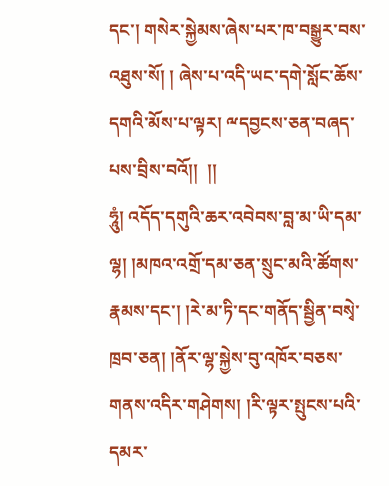དང་། གསེར་སྐྱེམས་ཞེས་པར་ཁ་བསྒྱུར་བས་འཐུས་སོ། ། ཞེས་པ་འདི་ཡང་དགེ་སློང་ཆོས་དགའི་མོས་པ་ལྟར། ྋདབྱངས་ཅན་བཞད་པས་བྲིས་བའོ།།  །།
ཧཱུཾ། འདོད་དགུའི་ཆར་འབེབས་བླ་མ་ཡི་དམ་ལྷ། །མཁའ་འགྲོ་དམ་ཅན་སྲུང་མའི་ཚོགས་རྣམས་དང་། །རེ་མ་ཏི་དང་གནོད་སྦྱིན་བསྭེ་ཁྲབ་ཅན། །ནོར་ལྷ་སྐྱེས་བུ་འཁོར་བཅས་གནས་འདིར་གཤེགས། །རི་ལྟར་སྤུངས་པའི་དམར་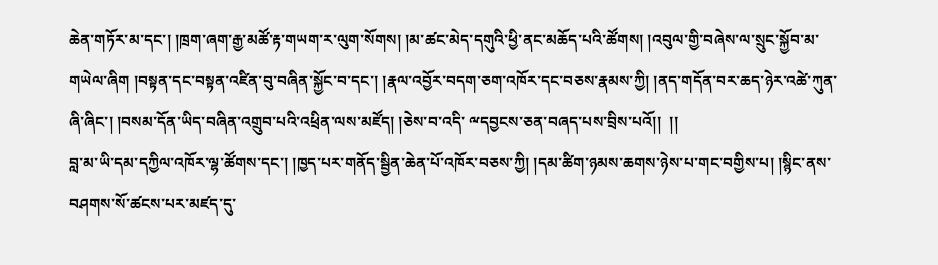ཆེན་གཏོར་མ་དང་། །ཁྲག་ཞག་རྒྱ་མཚོ་རྟ་གཡག་ར་ལུག་སོགས། །མ་ཚང་མེད་དགུའི་ཕྱི་ནང་མཆོད་པའི་ཚོགས། །འབུལ་གྱི་བཞེས་ལ་སྲུང་སྐྱོབ་མ་གཡེལ་ཞིག །བསྟན་དང་བསྟན་འཛིན་བུ་བཞིན་སྐྱོང་བ་དང་། །རྣལ་འབྱོར་བདག་ཅག་འཁོར་དང་བཅས་རྣམས་ཀྱི། །ནད་གདོན་བར་ཆད་ཉེར་འཚེ་ཀུན་ཞི་ཞིང་། །བསམ་དོན་ཡིད་བཞིན་འགྲུབ་པའི་འཕྲིན་ལས་མཛོད། །ཅེས་བ་འདི་ ྋདབྱངས་ཅན་བཞད་པས་བྲིས་པའོ།།  །།
བླ་མ་ཡི་དམ་དཀྱིལ་འཁོར་ལྷ་ཚོགས་དང་། །ཁྱད་པར་གནོད་སྦྱིན་ཆེན་པོ་འཁོར་བཅས་ཀྱི། །དམ་ཚིག་ཉམས་ཆགས་ཉེས་པ་གང་བགྱིས་པ། །སྙིང་ནས་བཤགས་སོ་ཚངས་པར་མཛད་དུ་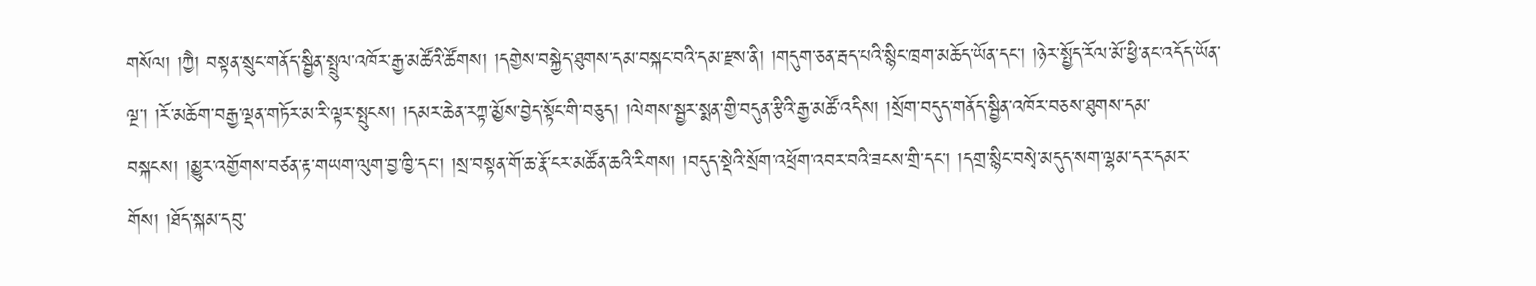གསོལ། །ཀྱཻ། བསྟན་སྲུང་གནོད་སྦྱིན་སྤྲུལ་འཁོར་རྒྱ་མཚོའི་ཚོགས། །དགྱེས་བསྐྱེད་ཐུགས་དམ་བསྐང་བའི་དམ་རྫས་ནི། །གདུག་ཅན་རྦད་པའི་སྙིང་ཁྲག་མཆོད་ཡོན་དང་། །ཉེར་སྤྱོད་རོལ་མོ་ཕྱི་ནང་འདོད་ཡོན་ལྔ་། །རོ་མཆོག་བརྒྱ་ལྡན་གཏོར་མ་རི་ལྟར་སྤུངས། །དམར་ཆེན་རཀྟ་མྱོས་བྱེད་སྟོང་གི་བཅུད། །ལེགས་སྦྱར་སྨན་གྱི་བདུན་རྩིའི་རྒྱ་མཚོ་འདིས། །སྲོག་བདུད་གནོད་སྦྱིན་འཁོར་བཅས་ཐུགས་དམ་བསྐངས། །མྱུར་འགྱོགས་བཙན་རྟ་གཡག་ལུག་བྱ་ཁྱི་དང་། །སྲ་བསྟན་གོ་ཆ་རྣོ་ངར་མཚོན་ཆའི་རིགས། །བདུད་སྡེའི་སྲོག་འཕྲོག་འབར་བའི་ཟངས་གྲི་དང་། །དགྲ་སྙིང་བསྭེ་མདུད་སག་ལྷམ་དར་དམར་གོས། །ཐོད་སྐམ་དབུ་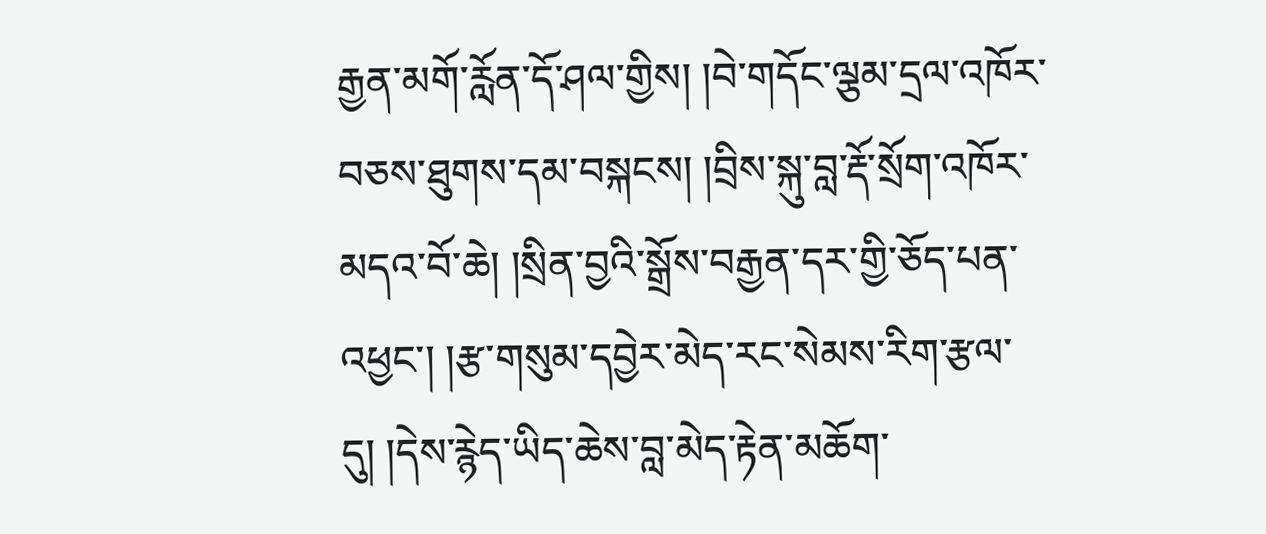རྒྱན་མགོ་རློན་དོ་ཤལ་གྱིས། །བེ་གདོང་ལྕམ་དྲལ་འཁོར་བཅས་ཐུགས་དམ་བསྐངས། །བྲིས་སྐུ་བླ་རྡོ་སྲོག་འཁོར་མདའ་བོ་ཆེ། །སྲིན་བྱའི་སྒྲོས་བརྒྱན་དར་གྱི་ཅོད་པན་འཕྱང་། །རྩ་གསུམ་དབྱེར་མེད་རང་སེམས་རིག་རྩལ་དུ། །དེས་རྙེད་ཡིད་ཆེས་བླ་མེད་རྟེན་མཆོག་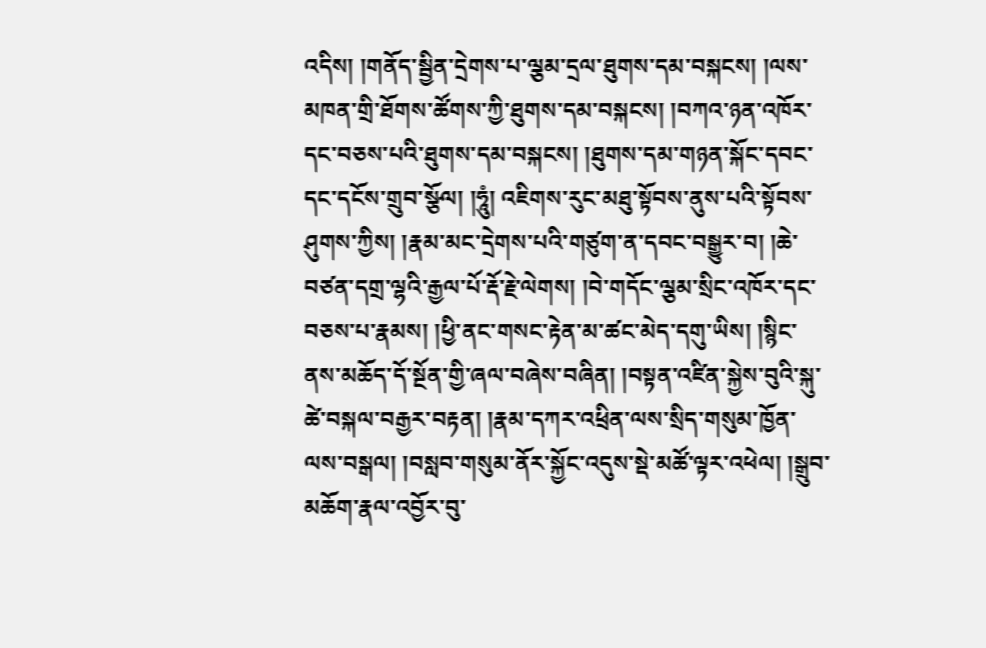འདིས། །གནོད་སྦྱིན་དྲེགས་པ་ལྕམ་དྲལ་ཐུགས་དམ་བསྐངས། །ལས་མཁན་གྲི་ཐོགས་ཚོགས་ཀྱི་ཐུགས་དམ་བསྐངས། །བཀའ་ཉན་འཁོར་དང་བཅས་པའི་ཐུགས་དམ་བསྐངས། །ཐུགས་དམ་གཉན་སྐོང་དབང་དང་དངོས་གྲུབ་སྩོལ། །ཧཱུཾ། འཇིགས་རུང་མཐུ་སྟོབས་ནུས་པའི་སྟོབས་ཤུགས་ཀྱིས། །རྣམ་མང་དྲེགས་པའི་གཙུག་ན་དབང་བསྒྱུར་བ། །ཆེ་བཙན་དགྲ་ལྷའི་རྒྱལ་པོ་རྡོ་རྗེ་ལེགས། །བེ་གདོང་ལྕམ་སྲིང་འཁོར་དང་བཅས་པ་རྣམས། །ཕྱི་ནང་གསང་རྟེན་མ་ཚང་མེད་དགུ་ཡིས། །སྙིང་ནས་མཆོད་དོ་སྔོན་གྱི་ཞལ་བཞེས་བཞིན། །བསྟན་འཛིན་སྐྱེས་བུའི་སྐུ་ཚེ་བསྐལ་བརྒྱར་བརྟན། །རྣམ་དཀར་འཕྲིན་ལས་སྲིད་གསུམ་ཁྱོན་ལས་བསྒལ། །བསླབ་གསུམ་ནོར་སྐྱོང་འདུས་སྡེ་མཚོ་ལྟར་འཕེལ། །སྒྲུབ་མཆོག་རྣལ་འབྱོར་བུ་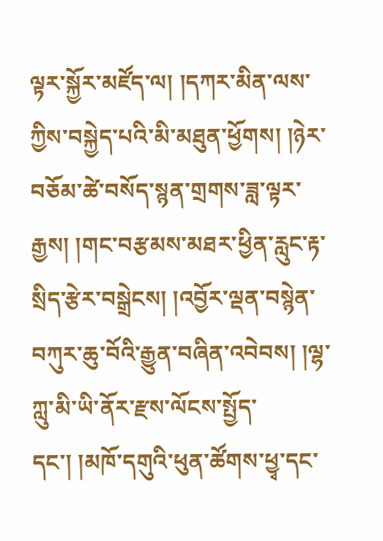ལྟར་སྐྱོར་མཛོད་ལ། །དཀར་མིན་ལས་ཀྱིས་བསྐྱེད་པའི་མི་མཐུན་ཕྱོགས། །ཉེར་བཅོམ་ཚེ་བསོད་སྙན་གྲགས་ཟླ་ལྟར་རྒྱས། །གང་བརྩམས་མཐར་ཕྱིན་རླུང་རྟ་སྲིད་རྩེར་བསྒྲེངས། །འབྱོར་ལྡན་བསྙེན་བཀུར་ཆུ་བོའི་རྒྱུན་བཞིན་འབེབས། །ལྷ་ཀླུ་མི་ཡི་ནོར་རྫས་ལོངས་སྤྱོད་དང་། །མཁོ་དགུའི་ཕུན་ཚོགས་ཕྱྭ་དང་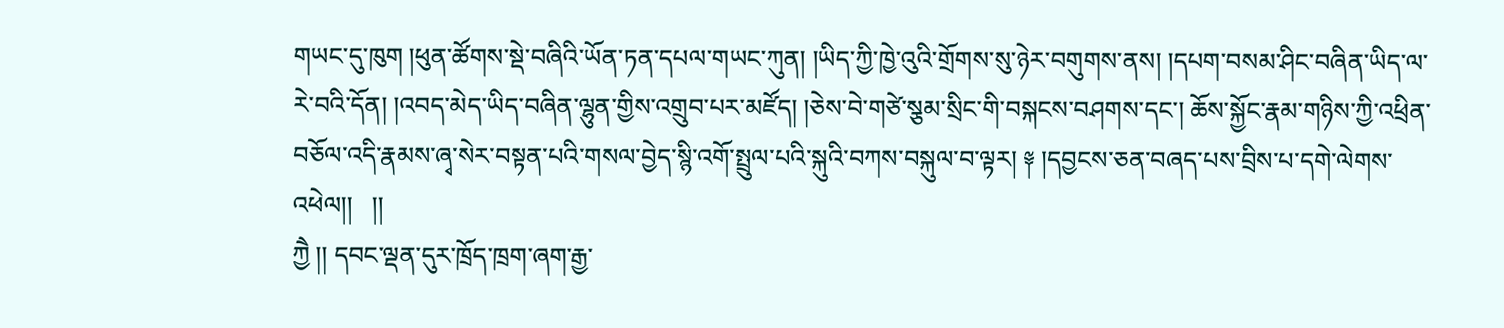གཡང་དུ་ཁུག །ཕུན་ཚོགས་སྡེ་བཞིའི་ཡོན་ཏན་དཔལ་གཡང་ཀུན། །ཡིད་ཀྱི་ཁྱེ་འུའི་གྲོགས་སུ་ཉེར་བགུགས་ནས། །དཔག་བསམ་ཤིང་བཞིན་ཡིད་ལ་རེ་བའི་དོན། །འབད་མེད་ཡིད་བཞིན་ལྷུན་གྱིས་འགྲུབ་པར་མཛོད། །ཅེས་བེ་གཙེ་སྕམ་སྲིང་གི་བསྐངས་བཤགས་དང་། ཆོས་སྐྱོང་རྣམ་གཉིས་ཀྱི་འཕྲིན་བཅོལ་འདི་རྣམས་ཞྭ་སེར་བསྟན་པའི་གསལ་བྱེད་སྙི་འགོ་སྤྲུལ་པའི་སྐུའི་བཀས་བསྐུལ་བ་ལྟར། ༈ །དབྱངས་ཅན་བཞད་པས་བྲིས་པ་དགེ་ལེགས་འཕེལ།།   །།
ཀྱཻ །། དབང་ལྡན་དུར་ཁྲོད་ཁྲག་ཞག་རྒྱ་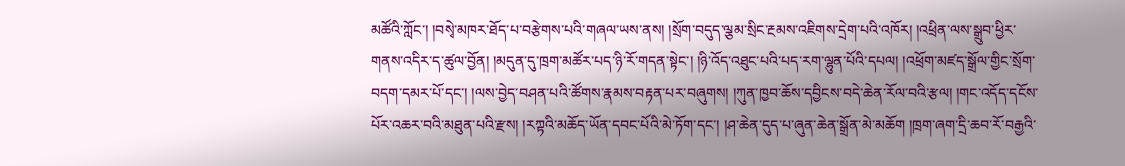མཚོའི་ཀློང་། །བསྭེ་མཁར་ཐོད་པ་བརྩེགས་པའི་གཞལ་ཡས་ནས། །སྲོག་བདུད་ལྕམ་སྲིང་རྔམས་འཇིགས་དྲེག་པའི་འཁོར། །འཕྲིན་ལས་སྒྲུབ་ཕྱིར་གནས་འདིར་ད་ཚུལ་བྱོན། །མདུན་དུ་ཁྲག་མཚོར་པད་ཉི་རོ་གདན་སྟེང་། །ཉི་འོད་འཐུང་པའི་པད་རག་ལྷུན་པོའི་དཔལ། །འཕྲོག་མཛད་སྒྲོལ་གྱིང་སྲོག་བདག་དམར་པོ་དང་། །ལས་བྱེད་བཤན་པའི་ཚོགས་རྣམས་བརྟན་པར་བཞུགས། །ཀུན་ཁྱབ་ཆོས་དབྱིངས་བདེ་ཆེན་རོལ་བའི་རྩལ། །གང་འདོད་དངོས་པོར་འཆར་བའི་མཐུན་པའི་རྫས། །རཀྟའི་མཆོད་ཡོན་དབང་པོའི་མེ་ཏོག་དང་། །ཤ་ཆེན་དུད་པ་ཞུན་ཆེན་སྒྲོན་མེ་མཆོག །ཁྲག་ཞག་དྲི་ཆབ་རོ་བརྒྱའི་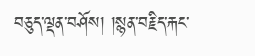བཅུད་ལྡན་བཤོས། །སྙན་བརྗིད་རྐང་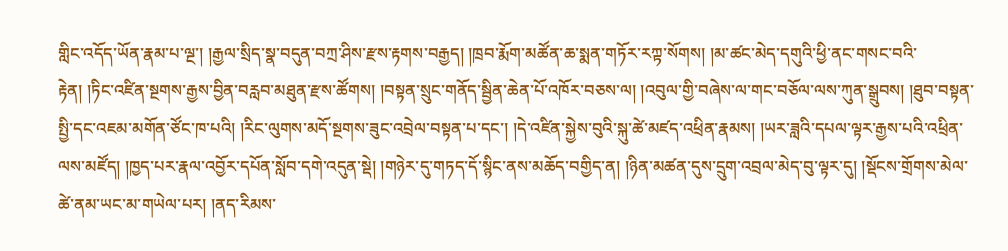གླིང་འདོད་ཡོན་རྣམ་པ་ལྔ་། །རྒྱལ་སྲིད་སྣ་བདུན་བཀྲ་ཤིས་རྫས་རྟགས་བརྒྱད། །ཁྲབ་རྨོག་མཚོན་ཆ་སྨན་གཏོར་རཀྟ་སོགས། །མ་ཚང་མེད་དགུའི་ཕྱི་ནང་གསང་བའི་རྟེན། །ཏིང་འཛིན་སྔགས་རྒྱས་བྱིན་བརླབ་མཐུན་རྫས་ཚོགས། །བསྟན་སྲུང་གནོད་སྦྱིན་ཆེན་པོ་འཁོར་བཅས་ལ། །འབུལ་གྱི་བཞེས་ལ་གང་བཅོལ་ལས་ཀུན་སྒྲུབས། །ཐུབ་བསྟན་སྤྱི་དང་འཇམ་མགོན་ཙོང་ཁ་པའི། །རིང་ལུགས་མདོ་སྔགས་ཟུང་འབྲེལ་བསྟན་པ་དང་། །དེ་འཛིན་སྐྱེས་བུའི་སྐུ་ཚེ་མཛད་འཕྲིན་རྣམས། །ཡར་ཟླའི་དཔལ་ལྟར་རྒྱས་པའི་འཕྲིན་ལས་མཛོད། །ཁྱད་པར་རྣལ་འབྱོར་དཔོན་སློབ་དགེ་འདུན་སྡེ། །གཉེར་དུ་གཏད་དོ་སྙིང་ནས་མཆོད་བགྱིད་ན། །ཉིན་མཚན་དུས་དྲུག་འབྲལ་མེད་བུ་ལྟར་དུ། །སྡོངས་གྲོགས་མེལ་ཚེ་ནམ་ཡང་མ་གཡེལ་པར། །ནད་རིམས་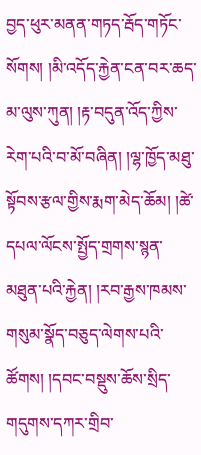བྱད་ཕུར་མནན་གཏད་རྦོད་གཏོང་སོགས། །མི་འདོད་རྐྱེན་ངན་བར་ཆད་མ་ལུས་ཀུན། །རྟ་བདུན་འོད་ཀྱིས་རེག་པའི་བ་མོ་བཞིན། །ལྷ་ཁྱོད་མཐུ་སྟོབས་རྩལ་གྱིས་རྨག་མེད་ཆོམ། །ཚེ་དཔལ་ལོངས་སྤྱོད་གྲགས་སྙན་མཐུན་པའི་རྐྱེན། །རབ་རྒྱས་ཁམས་གསུམ་སྣོད་བཅུད་ལེགས་པའི་ཚོགས། །དབང་བསྡུས་ཆོས་སྲིད་གདུགས་དཀར་གྲིབ་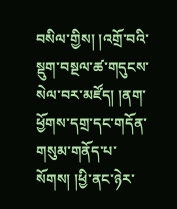བསིལ་གྱིས། །འགྲོ་བའི་སྡུག་བསྔལ་ཚ་གདུངས་སེལ་བར་མཛོད། །ནག་ཕྱོགས་དགྲ་དང་གདོན་གསུམ་གནོད་པ་སོགས། །ཕྱི་ནང་ཉེར་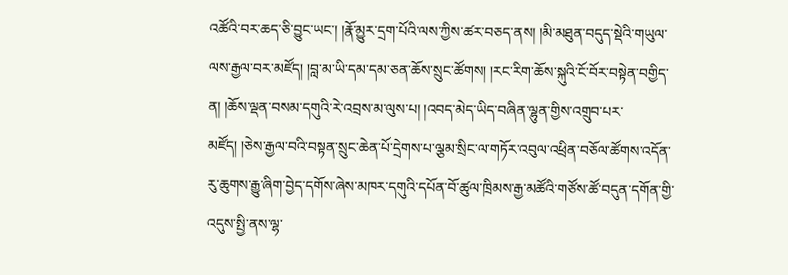འཚོའི་བར་ཆད་ཅི་བྱུང་ཡང་། །རྣོ་མྱུར་དྲག་པོའི་ལས་ཀྱིས་ཚར་བཅད་ནས། །མི་མཐུན་བདུད་སྡེའི་གཡུལ་ལས་རྒྱལ་བར་མཛོད། །བླ་མ་ཡི་དམ་དམ་ཅན་ཆོས་སྲུང་ཚོགས། །རང་རིག་ཆོས་སྐུའི་ངོ་བོར་བསྟེན་བགྱིད་ན། །ཆོས་ལྡན་བསམ་དགུའི་རེ་འབྲས་མ་ལུས་པ། །འབད་མེད་ཡིད་བཞིན་ལྷུན་གྱིས་འགྲུབ་པར་མཛོད། །ཅེས་རྒྱལ་བའི་བསྟན་སྲུང་ཆེན་པོ་དྲེགས་པ་ལྕམ་སྲིང་ལ་གཏོར་འབུལ་འཕྲིན་བཅོལ་ཚོགས་འདོན་རུ་ཆུགས་རྒྱུ་ཞིག་བྱེད་དགོས་ཞེས་མཁར་དགུའི་དཔོན་བོ་ཚུལ་ཁྲིམས་རྒྱ་མཚོའི་གཙོས་ཚོ་བདུན་དགོན་གྱི་འདུས་སྤྱི་ནས་ལྷ་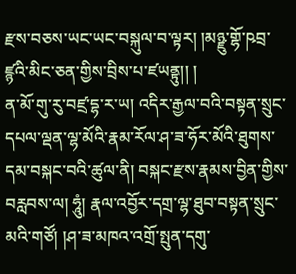རྫས་བཅས་ཡང་ཡང་བསྐུལ་བ་ལྟར། །མཉྫུ་གྷོ་ཥབྲ་ཛྙའི་མིང་ཅན་གྱིས་བྲིས་པ་ཛཡནྟུ།། །
ན་མོ་གུ་རུ་བཛྲ་དྷ་ར་ཡ། འདིར་རྒྱལ་བའི་བསྟན་སྲུང་དཔལ་ལྡན་ལྷ་མོའི་རྣམ་རོལ་ཤ་ཟ་ཧོར་མོའི་ཐུགས་དམ་བསྐང་བའི་ཚུལ་ནི། བསྐང་རྫས་རྣམས་བྱིན་གྱིས་བརླབས་ལ། ཧཱུཾ། རྣལ་འབྱོར་དགྲ་ལྷ་ཐུབ་བསྟན་སྲུང་མའི་གཙོ། །ཤ་ཟ་མཁའ་འགྲོ་སྤུན་དགུ་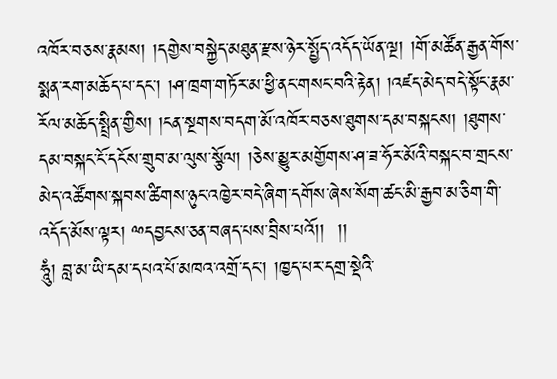འཁོར་བཅས་རྣམས། །དགྱེས་བསྐྱེད་མཐུན་རྫས་ཉེར་སྤྱོད་འདོད་ཡོན་ལྔ། །གོ་མཚོན་རྒྱན་གོས་སྨན་རག་མཆོད་པ་དང་། །ཤ་ཁྲག་གཏོར་མ་ཕྱི་ནང་གསང་བའི་རྟེན། །འཛད་མེད་བདེ་སྟོང་རྣམ་རོལ་མཆོད་སྤྲིན་གྱིས། །ངན་སྔགས་བདག་མོ་འཁོར་བཅས་ཐུགས་དམ་བསྐངས། །ཐུགས་དམ་བསྐང་ངོ་དངོས་གྲུབ་མ་ལུས་སྩོལ། །ཅེས་མྱུར་མགྱོགས་ཤ་ཟ་ཧོར་མོའི་བསྐང་བ་གྲངས་མེད་འཚོགས་སྐབས་ཚིགས་ཉུང་འཁྱེར་བདེ་ཞིག་དགོས་ཞེས་སོག་ཚང་མི་རྒྱབ་མ་ཅིག་གི་འདོད་མོས་ལྟར། ྋདབྱངས་ཅན་བཞད་པས་བྲིས་པའོ།།  །།
ཧཱུཾ། བླ་མ་ཡི་དམ་དཔའ་པོ་མཁའ་འགྲོ་དང་། །ཁྱད་པར་དགྲ་སྡེའི་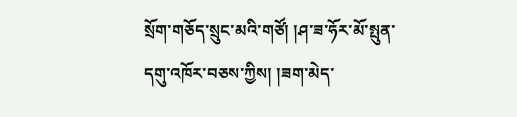སྲོག་གཅོད་སྲུང་མའི་གཙོ། །ཤ་ཟ་ཧོར་མོ་སྤུན་དགུ་འཁོར་བཅས་ཀྱིས། །ཟག་མེད་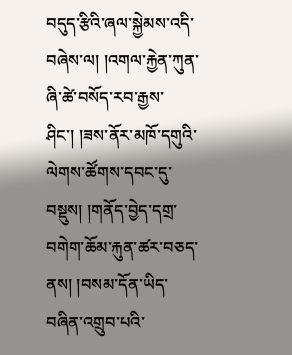བདུད་རྩིའི་ཞལ་སྐྱེམས་འདི་བཞེས་ལ། །འགལ་རྐྱེན་ཀུན་ཞི་ཚེ་བསོད་རབ་རྒྱས་ཤིང་། །ཟས་ནོར་མཁོ་དགུའི་ལེགས་ཚོགས་དབང་དུ་བསྡུས། །གནོད་བྱེད་དགྲ་བགེག་ཆོམ་རྐུན་ཚར་བཅད་ནས། །བསམ་དོན་ཡིད་བཞིན་འགྲུབ་པའི་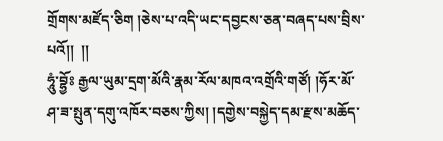གྲོགས་མཛོད་ཅིག །ཅེས་པ་འདི་ཡང་དབྱངས་ཅན་བཞད་པས་བྲིས་པའོ།།  །།
ཧཱུཾ་བྷྱོཿ རྒྱལ་ཡུམ་དྲག་མོའི་རྣམ་རོལ་མཁའ་འགྲོའི་གཙོ། །ཧོར་མོ་ཤ་ཟ་སྤུན་དགུ་འཁོར་བཅས་ཀྱིས། །དགྱེས་བསྐྱེད་དམ་རྫས་མཆོད་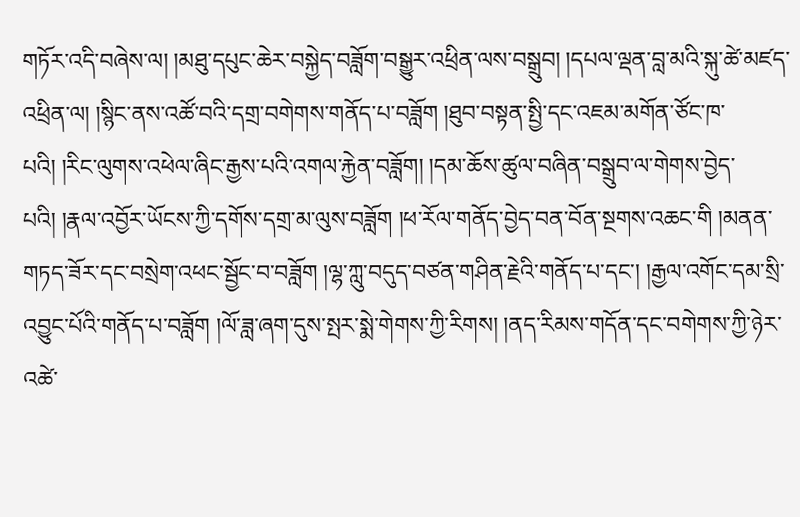གཏོར་འདི་བཞེས་ལ། །མཐུ་དཔུང་ཆེར་བསྐྱེད་བཟློག་བསྒྱུར་འཕྲིན་ལས་བསྒྲུབ། །དཔལ་ལྡན་བླ་མའི་སྐུ་ཚེ་མཛད་འཕྲིན་ལ། །སྙིང་ནས་འཚོ་བའི་དགྲ་བགེགས་གནོད་པ་བཟློག །ཐུབ་བསྟན་སྤྱི་དང་འཇམ་མགོན་ཙོང་ཁ་པའི། །རིང་ལུགས་འཕེལ་ཞིང་རྒྱས་པའི་འགལ་རྐྱེན་བཟློག། །དམ་ཆོས་ཚུལ་བཞིན་བསྒྲུབ་ལ་གེགས་བྱེད་པའི། །རྣལ་འབྱོར་ཡོངས་ཀྱི་དགོས་དགྲ་མ་ལུས་བཟློག །ཕ་རོལ་གནོད་བྱེད་བན་བོན་སྔགས་འཆང་གི །མནན་གཏད་ཟོར་དང་བསྲེག་འཕང་སྦྱོང་བ་བཟློག །ལྷ་ཀླུ་བདུད་བཙན་གཤིན་རྗེའི་གནོད་པ་དང་། །རྒྱལ་འགོང་དམ་སྲི་འབྱུང་པོའི་གནོད་པ་བཟློག །ལོ་ཟླ་ཞག་དུས་སྤར་སྨེ་གེགས་ཀྱི་རིགས། །ནད་རིམས་གདོན་དང་བགེགས་ཀྱི་ཉེར་འཚེ་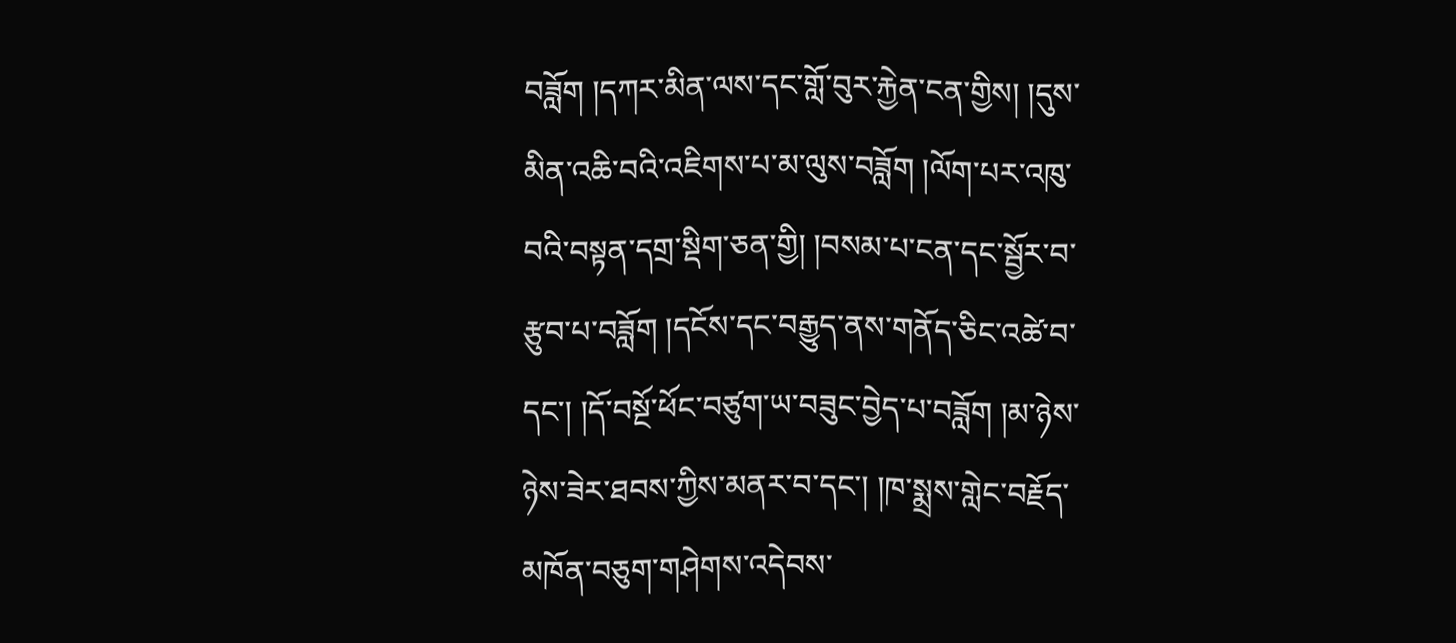བཟློག །དཀར་མིན་ལས་དང་གློ་བུར་རྐྱེན་ངན་གྱིས། །དུས་མིན་འཆི་བའི་འཇིགས་པ་མ་ལུས་བཟློག །ལོག་པར་འཁུ་བའི་བསྟན་དགྲ་སྡིག་ཅན་གྱི། །བསམ་པ་ངན་དང་སྦྱོར་བ་རྩུབ་པ་བཟློག །དངོས་དང་བརྒྱུད་ནས་གནོད་ཅིང་འཚེ་བ་དང་། །དོ་བསྔོ་ཕོང་བཙུག་ཡ་བཟུང་བྱེད་པ་བཟློག །མ་ཉེས་ཉེས་ཟེར་ཐབས་ཀྱིས་མནར་བ་དང་། །ཁ་སྨྲས་གླེང་བརྗོད་མཁོན་བཅུག་གཤེགས་འདེབས་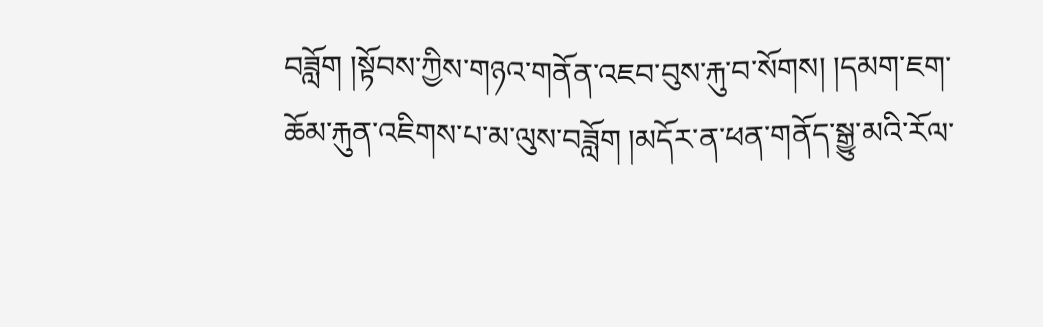བཟློག །སྟོབས་ཀྱིས་གཉའ་གནོན་འཇབ་བུས་རྐུ་བ་སོགས། །དམག་ཇག་ཆོམ་རྐུན་འཇིགས་པ་མ་ལུས་བཟློག །མདོར་ན་ཕན་གནོད་སྒྱུ་མའི་རོལ་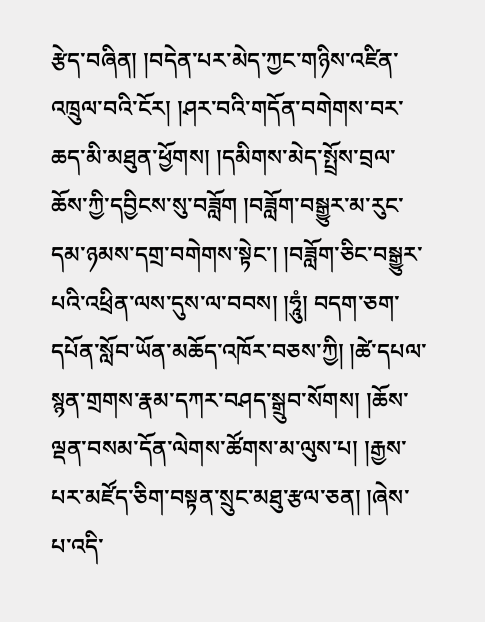རྩེད་བཞིན། །བདེན་པར་མེད་ཀྱང་གཉིས་འཛིན་འཁྲུལ་བའི་ངོར། །ཤར་བའི་གདོན་བགེགས་བར་ཆད་མི་མཐུན་ཕྱོགས། །དམིགས་མེད་སྤྲོས་བྲལ་ཆོས་ཀྱི་དབྱིངས་སུ་བཟློག །བཟློག་བསྒྱུར་མ་རུང་དམ་ཉམས་དགྲ་བགེགས་སྟེང་། །བཟློག་ཅིང་བསྒྱུར་པའི་འཕྲིན་ལས་དུས་ལ་བབས། །ཧཱུཾ། བདག་ཅག་དཔོན་སློབ་ཡོན་མཆོད་འཁོར་བཅས་ཀྱི། །ཚེ་དཔལ་སྙན་གྲགས་རྣམ་དཀར་བཤད་སྒྲུབ་སོགས། །ཆོས་ལྡན་བསམ་དོན་ལེགས་ཚོགས་མ་ལུས་པ། །རྒྱས་པར་མཛོད་ཅིག་བསྟན་སྲུང་མཐུ་རྩལ་ཅན། །ཞེས་པ་འདི་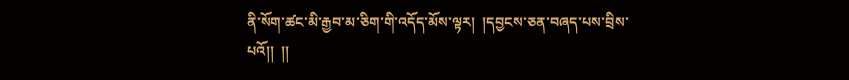ནི་སོག་ཚང་མི་རྒྱབ་མ་ཅིག་གི་འདོད་མོས་ལྟར།  །དབྱངས་ཅན་བཞད་པས་བྲིས་པའོ།།  །།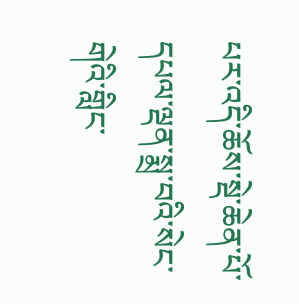པར་འདི་ཆོས་སྡེ་ཆེན་པོ་དཔལ་ལྡན་སྨྲ་བའི་སེང་གེའི་གླིང་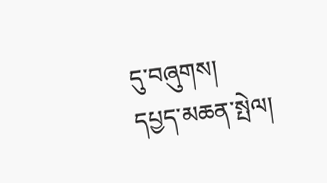དུ་བཞུགས།
དཔྱད་མཆན་སྤེལ།